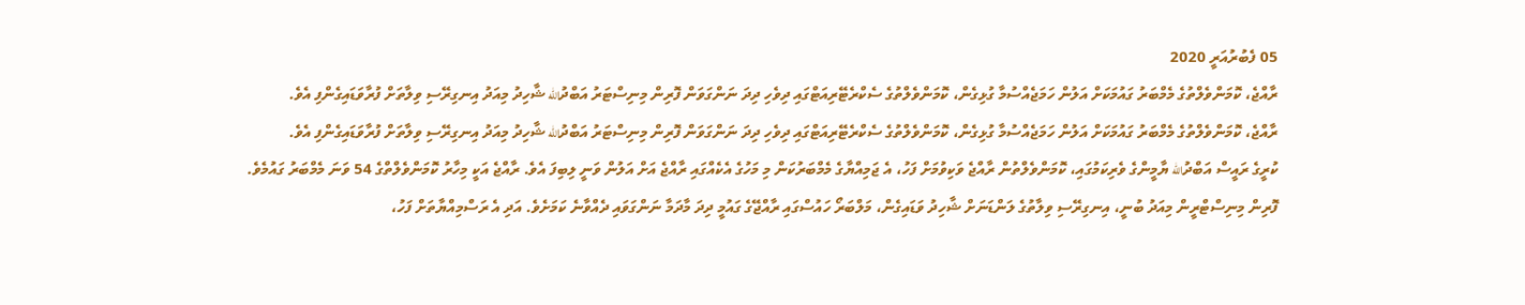05 ފެބުރުއަރީ 2020
ރާއްޖެ، ކޮމަންވެލްތުގެ މެމްބަރު ގައުމަކަށް އަލުން ހަމަޖެއްސުމާ ގުޅިގެން، ކޮމަންވެލްތުގެ ސެކްރެޓޭރިއަޓްގައި ދިވެހި ދިދަ ނަންގަވަން ފޮރިން މިނިސްޓަރު އަބްދުالله ޝާހިދު މިއަދު އިނގިރޭސި ވިލާތަށް ފުރާވަޑައިގެންފި އެވެ.
ރާއްޖެ، ކޮމަންވެލްތުގެ މެމްބަރު ގައުމަކަށް އަލުން ހަމަޖެއްސުމާ ގުޅިގެން، ކޮމަންވެލްތުގެ ސެކްރެޓޭރިއަޓްގައި ދިވެހި ދިދަ ނަންގަވަން ފޮރިން މިނިސްޓަރު އަބްދުالله ޝާހިދު މިއަދު އިނގިރޭސި ވިލާތަށް ފުރާވަޑައިގެންފި އެވެ.
ކުރީގެ ރައީސް އަބްދުالله ޔާމީންގެ ވެރިކަމުގައި، ކޮމަންވެލްތުން ރާއްޖެ ވަކިވުމަށް ފަހު، އެ ޖަމިއްޔާގެ މެމްބަރުކަން މި މަހުގެ އެކެއްގައި ރާއްޖެ އަށް އަލުން ވަނީ ލިބިފަ އެވެ. ރާއްޖެ އަކީ މިހާރު ކޮމަންވެލްތްގެ 54 ވަނަ މެމްބަރު ގައުމެވެ.
ފޮރިން މިނިސްޓްރީން މިއަދު ބުނީ، އިނގިރޭސި ވިލާތުގެ ލަންޑަނަށް ޝާހިދު ވަޑައިގެން، މަލްބަރޯ ހައުސްގައި ރާއްޖޭގެ ގައުމީ ދިދަ މާދަމާ ނަންގަވައި ދެއްވާނެ ކަމަށެވެ. އަދި އެ ރަސްމިއްޔާތަށް ފަހު،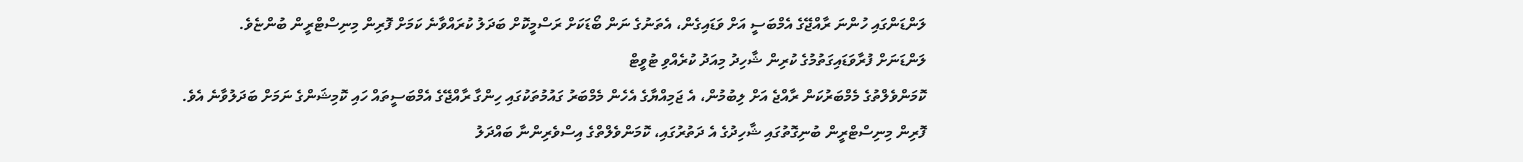ލަންޑަންގައި ހުންނަ ރާއްޖޭގެ އެމްބަސީ އަށް ވަޑައިގެން، އެތަނުގެ ނަން ބޯޑަކަށް ރަސްމީކޮށް ބަދަލު ކުރައްވާނެ ކަމަށް ފޮރިން މިނިސްޓްރީން ބުންޏެވެ.
ލަންޑަނަށް ފުރާވަޑައިގަތުމުގެ ކުރިން ޝާހިދު މިއަދު ކުރެއްވި ޓުވީޓް
ކޮމަންވެލްތުގެ މެމްބަރުކަން ރާއްޖެ އަށް ލިބުމުން، އެ ޖަމިއްޔާގެ އެހެން މެމްބަރު ގައުމުތަކުގައި ހިންގާ ރާއްޖޭގެ އެމްބަސީތައް ހައި ކޮމިޝަންގެ ނަމަށް ބަދަލުވާނެ އެވެ.
ފޮރިން މިނިސްޓްރީން ބުނިގޮތުގައި ޝާހިދުގެ އެ ދަތުރުގައި، ކޮމަންވެލްތްގެ އިސްވެރިންނާ ބައްދަލު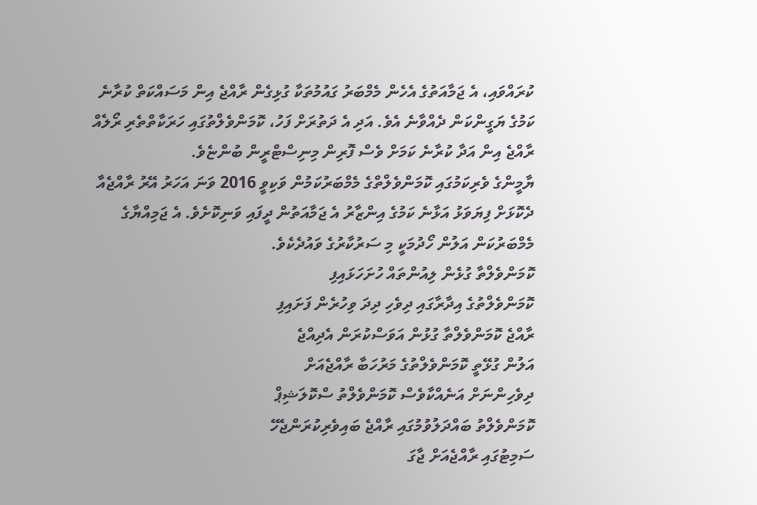ކުރައްވައި، އެ ޖަމާއަތުގެ އެހެން މެމްބަރު ގައުމުތަކާ ގުޅިގެން ރާއްޖެ އިން މަސައްކަތް ކުރާނެ ކަމުގެ ޔަގީންކަން ދެއްވާނެ އެވެ. އަދި އެ ދަތުރަށް ފަހު، ކޮމަންވެލްތުގައި ހަރަކާތްތެރި ރޯލެއް ރާއްޖެ އިން އަދާ ކުރާނެ ކަމަށް ވެސް ފޮރިން މިނިސްޓްރީން ބުންޏެވެ.
ޔާމީންގެ ވެރިކަމުގައި ކޮމަންވެލްތްގެ މެމްބަރުކަމުން ވަކިވީ 2016 ވަނަ އަހަރު އޭރު ރާއްޖެއާ ދެކޮޅަށް ފިޔަވަޅު އަޅާނެ ކަމުގެ އިންޒާރު އެ ޖަމާއަތުން ދީފައި ވަނިކޮށެވެ. އެ ޖަމިއްޔާގެ މެމްބަރުކަން އަލުން ހޯދުމަކީ މި ސަރުކާރުގެ ވައުދެކެވެ.
ކޮމަންވެލްތާ ގުޅެން ލިއުންތައް ހުށަހަޅައިފި
ކޮމަންވެލްތުގެ އިދާރާގައި ދިވެހި ދިދަ ވިހުރެން ފަށައިފި
ރާއްޖެ ކޮމަންވެލްތާ ގުޅުން އަވަސްކުރަން އެދިއްޖެ
އަލުން ގުޅޭތީ ކޮމަންވެލްތުގެ މަރުހަބާ ރާއްޖެއަށް
ދިވެހިންނަށް އަނެއްކާވެސް ކޮމަންވެލްތު ސްކޮލަޝިޕް
ކޮމަންވެލްތު ބައްދަލުވުމުގައި ރާއްޖެ ބައިވެރިކުރަންޖެހޭ
ސަމިޓުގައި ރާއްޖެއަށް ޖާގަ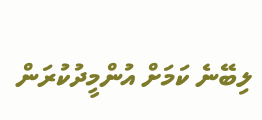ލިބޭނެ ކަމަށް އުންމީދުކުރަން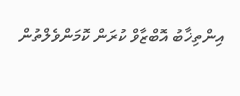އިންތިޚާބު އޮބްޒާވް ކުރަން ކޮމަންވެލްތުން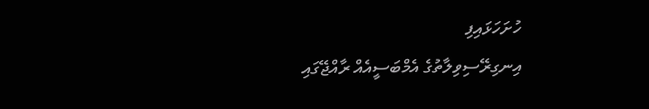ހުށަހަޅައިފި
އިނގިރޭސިވިލާތުގެ އެމްބަސީއެއް ރާއްޖޭގައި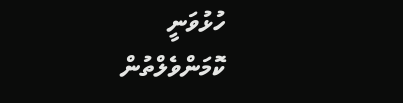ހުޅުވަނީ
ކޮމަންވެލްތުން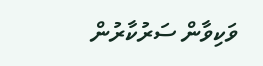ވަކިވާން ސަރުކާރުން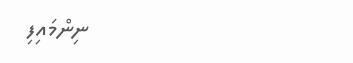ނިންމައިފި